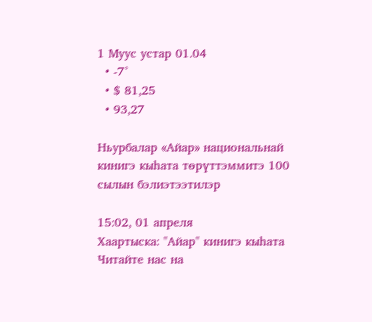1 Муус устар 01.04
  • -7°
  • $ 81,25
  • 93,27

Ньурбалар «Айар» национальнай кинигэ кыһата төрүттэммитэ 100  сылын бэлиэтээтилэр

15:02, 01 апреля
Хаартыска: "Айар" кинигэ кыһата
Читайте нас на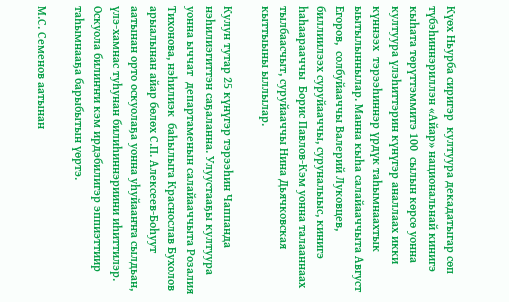Күөх Ньурба сиригэр  култуура декадатыгар сөп түбэһиннэриллэн «Айар» национальнай кинигэ кыһата төрүттэммитэ 100  сылын көрсө уонна култуура үлэһиттэрин күнүгэр аналлаах икки күннээх  тэрээһиннэр үрдүк таһымнаахтык ыытылыннылар. Манна кыһа салайааччыта Август Егоров,  солбуйааччы Валерий Луковцев, биллиилээх суруйааччы, суруналыыс, кинигэ һаһаарааччы  Борис Павлов-Кэм уонна талааннаах тылбаасчыт, суруйааччы Нина Дьячковская кыттыыны ыллылар.

Кулун тутар 25 күнүгэр тэрээһин Чаппанда нэһилиэгиттэн саҕаланна. Улуустааҕы култуура уонна ыччат  департаменын салайааччыта Розалия Тихонова, нэһилиэк  баһылыга Краснослав Бухолов арыалынан айар бөлөх С.П. Алексеев-Боһуут аатынан орто оскуолаҕа уонна уһуйааҥҥа сылдьан, үлэ-хамнас туһунан билиһиннэриини иһиттилэр. Оскуола билиҥҥи кэм ирдэбилигэр эппиэттиир таһымнааҕа барыбытын үөртэ.

М.С. Семенов аатынан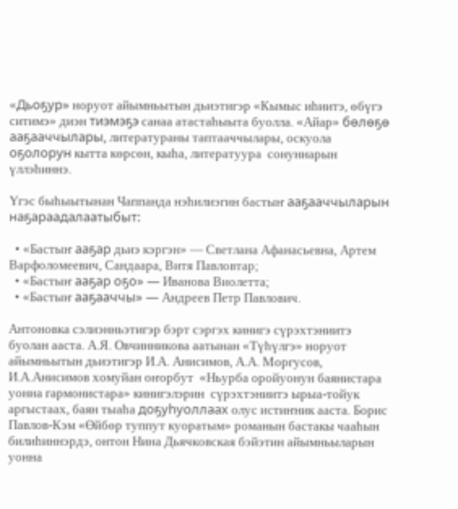«Дьоҕур» норуот айымньытын дьиэтигэр «Кымыс иһиитэ, өбүгэ ситимэ» диэн тиэмэҕэ санаа атастаһыыта буолла. «Айар» бөлөҕө ааҕааччылары, литератураны таптааччылары, оскуола оҕолорун кытта көрсөн, кыһа, литератуура  сонуннарын үллэһиннэ.

Үгэс быһыытынан Чаппанда нэһилиэгин бастыҥ ааҕааччыларын наҕараадалаатыбыт:

  • «Бастыҥ ааҕар дьиэ кэргэн» — Светлана Афанасьевна, Артем Варфоломеевич, Сандаара, Витя Павловтар;
  • «Бастыҥ ааҕар оҕо» — Иванова Виолетта;
  • «Бастыҥ ааҕааччы» — Андреев Петр Павлович.

Антоновка сэлиэнньэтигэр бэрт сэргэх кинигэ сүрэхтэниитэ буолан ааста. А.Я. Овчинникова аатынан «Түһүлгэ» норуот айымньытын дьиэтигэр И.А. Анисимов, А.А. Моргусов,  И.А.Анисимов хомуйан оҥорбут  «Ньурба оройуонун баянистара уонна гармонистара» кинигэлэрин  сүрэхтэниитэ ырыа-тойук аргыстаах, баян тыаһа доҕуһуоллаах олус истиҥник ааста. Борис Павлов-Кэм «Өйбөр туппут куоратым» романын бастакы чааһын  билиһиннэрдэ, онтон Нина Дьячковская бэйэтин айымньыларын уонна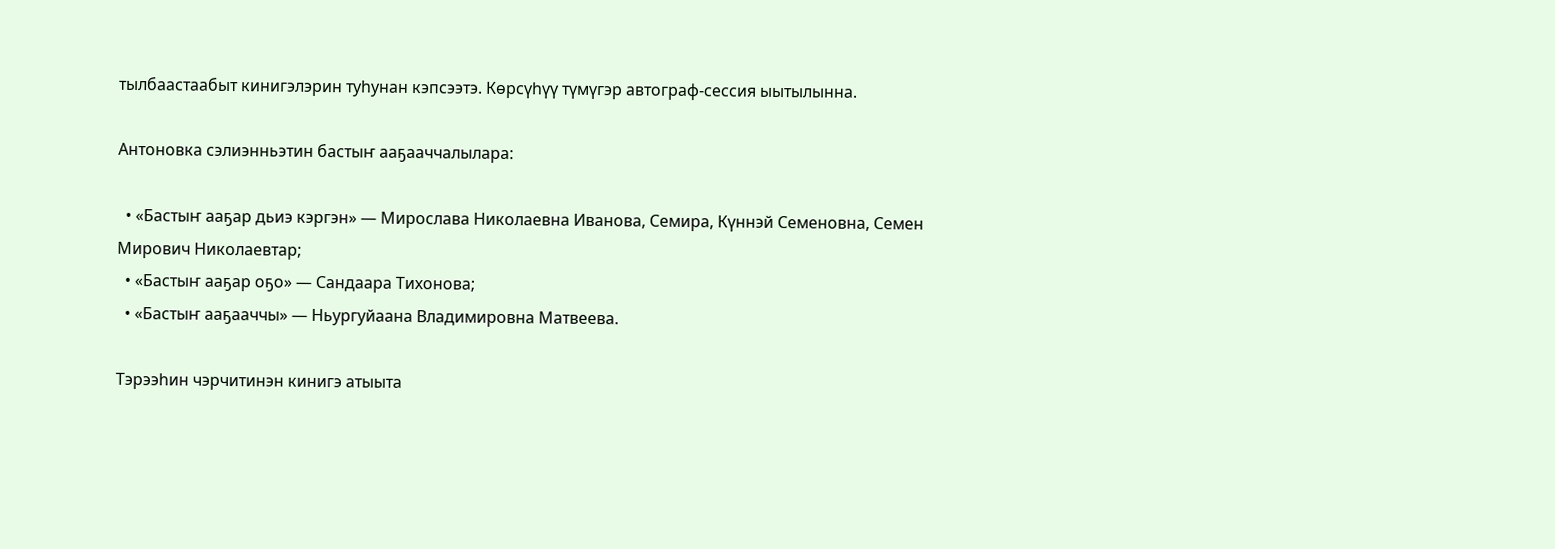тылбаастаабыт кинигэлэрин туһунан кэпсээтэ. Көрсүһүү түмүгэр автограф-сессия ыытылынна.

Антоновка сэлиэнньэтин бастыҥ ааҕааччалылара:

  • «Бастыҥ ааҕар дьиэ кэргэн» — Мирослава Николаевна Иванова, Семира, Күннэй Семеновна, Семен Мирович Николаевтар;
  • «Бастыҥ ааҕар оҕо» — Сандаара Тихонова;
  • «Бастыҥ ааҕааччы» — Ньургуйаана Владимировна Матвеева.

Тэрээһин чэрчитинэн кинигэ атыыта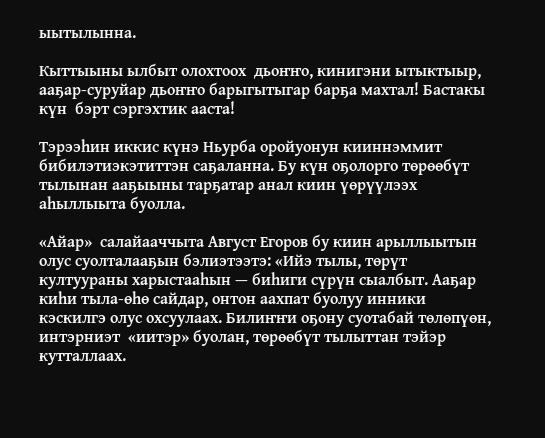ыытылынна.

Кыттыыны ылбыт олохтоох  дьоҥҥо, кинигэни ытыктыыр, ааҕар-суруйар дьоҥҥо барыгытыгар барҕа махтал! Бастакы күн  бэрт сэргэхтик ааста!

Тэрээһин иккис күнэ Ньурба оройуонун кииннэммит бибилэтиэкэтиттэн саҕаланна. Бу күн оҕолорго төрөөбүт тылынан ааҕыыны тарҕатар анал киин үөрүүлээх аһыллыыта буолла.

«Айар»  салайааччыта Август Егоров бу киин арыллыытын олус суолталааҕын бэлиэтээтэ: «Ийэ тылы, төрүт култуураны харыстааһын — биһиги сүрүн сыалбыт. Ааҕар киһи тыла-өһө сайдар, онтон аахпат буолуу инники кэскилгэ олус охсуулаах. Билиҥҥи оҕону суотабай төлөпүөн, интэрниэт  «иитэр» буолан, төрөөбүт тылыттан тэйэр кутталлаах.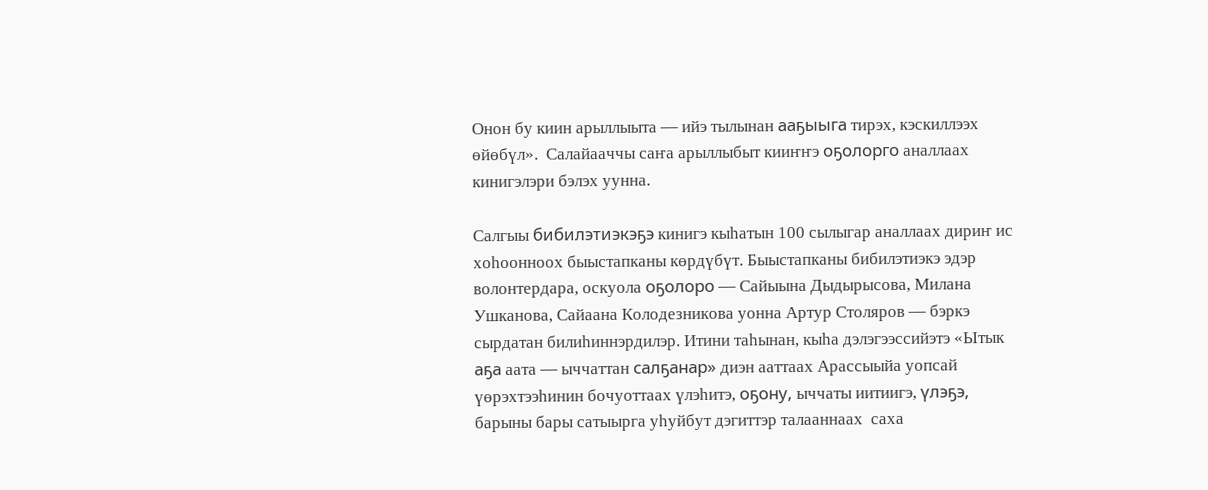Онон бу киин арыллыыта — ийэ тылынан ааҕыыга тирэх, кэскиллээх өйөбүл».  Салайааччы саҥа арыллыбыт кииҥҥэ оҕолорго аналлаах кинигэлэри бэлэх уунна.

Салгыы бибилэтиэкэҕэ кинигэ кыһатын 100 сылыгар аналлаах дириҥ ис хоһоонноох быыстапканы көрдүбүт. Быыстапканы бибилэтиэкэ эдэр волонтердара, оскуола оҕолоро — Сайыына Дыдырысова, Милана Ушканова, Сайаана Колодезникова уонна Артур Столяров — бэркэ сырдатан билиһиннэрдилэр. Итини таһынан, кыһа дэлэгээссийэтэ «Ытык аҕа аата — ыччаттан салҕанар» диэн ааттаах Арассыыйа уопсай үөрэхтээһинин бочуоттаах үлэһитэ, оҕону, ыччаты иитиигэ, үлэҕэ, барыны бары сатыырга уһуйбут дэгиттэр талааннаах  саха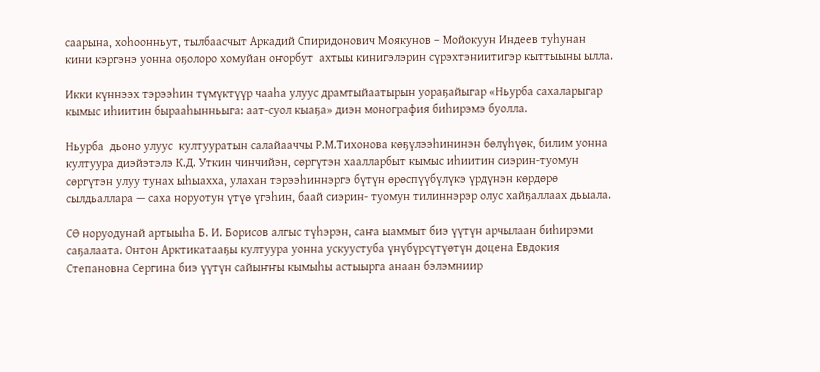саарына, хоһоонньут, тылбаасчыт Аркадий Спиридонович Mоякунов – Мойокуун Индеев туһунан кини кэргэнэ уонна оҕолоро хомуйан оҥорбут  ахтыы кинигэлэрин сүрэхтэниитигэр кыттыыны ылла.

Икки күннээх тэрээһин түмүктүүр чааһа улуус драмтыйаатырын уораҕайыгар «Ньурба сахаларыгар кымыс иһиитин бырааһынньыга: аат-суол кыаҕа» диэн монография биһирэмэ буолла.

Ньурба  дьоно улуус  култууратын салайааччы Р.М.Тихонова көҕүлээһининэн бөлүһүөк, билим уонна култуура диэйэтэлэ К.Д. Уткин чинчийэн, сөргүтэн хаалларбыт кымыс иһиитин сиэрин-туомун сөргүтэн улуу тунах ыһыахха, улахан тэрээһиннэргэ бүтүн өрөспүүбүлүкэ үрдүнэн көрдөрө сылдьаллара — саха норуотун үтүө үгэһин, баай сиэрин- туомун тилиннэрэр олус хайҕаллаах дьыала.

СӨ норуодунай артыыһа Б. И. Борисов алгыс түһэрэн, саҥа ыаммыт биэ үүтүн арчылаан биһирэми  саҕалаата. Онтон Арктикатааҕы култуура уонна ускуустуба үнүбүрсүтүөтүн доцена Евдокия Степановна Сергина биэ үүтүн сайыҥҥы кымыһы астыырга анаан бэлэмниир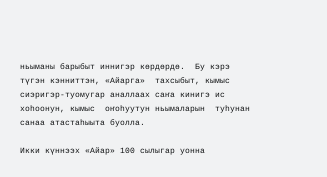ньыманы барыбыт иннигэр көрдөрдө.  Бу кэрэ түгэн кэнниттэн, «Айарга»  тахсыбыт, кымыс сиэригэр-туомугар аналлаах саҥа кинигэ ис хоһоонун, кымыс  оҥоһуутун ньымаларын  туһунан  санаа атастаһыыта буолла.

Икки күннээх «Айар» 100 сылыгар уонна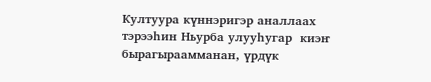Култуура күннэригэр аналлаах тэрээһин Ньурба улууһугар  киэҥ бырагыраамманан, үрдүк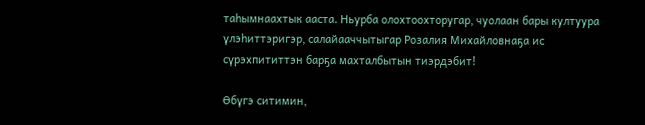таһымнаахтык ааста. Ньурба олохтоохторугар, чуолаан бары култуура үлэһиттэригэр, салайааччытыгар Розалия Михайловнаҕа ис сүрэхпититтэн барҕа махталбытын тиэрдэбит!

Өбүгэ ситимин,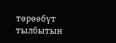төрөөбүт тылбытын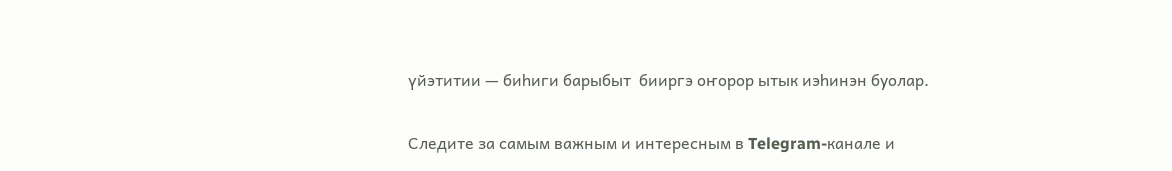үйэтитии — биһиги барыбыт  бииргэ оҥорор ытык иэһинэн буолар.

Следите за самым важным и интересным в Telegram-канале и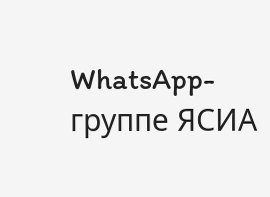WhatsApp-группе ЯСИА